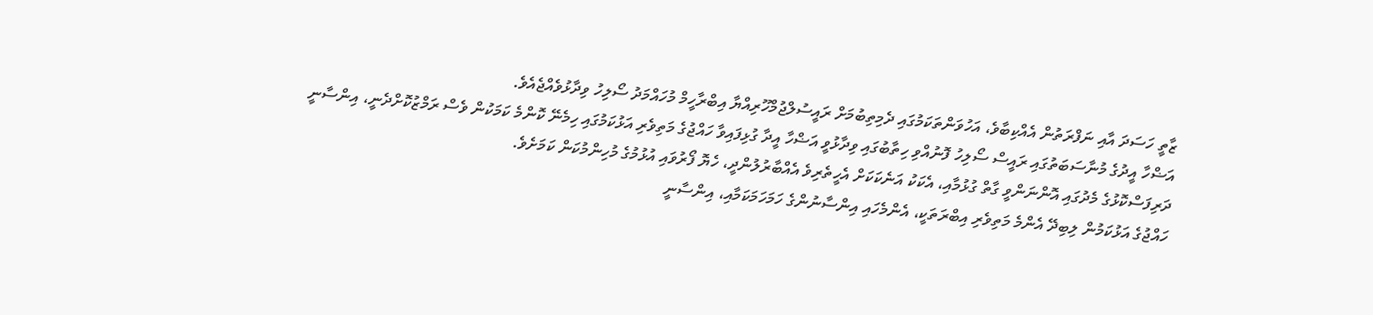ޒާތީ ހަސަދަ އާއި ނަފްރަތުން އެއްކިބާވެ، އަހުވަންތަކަމުގައި ދެމިތިބުމަށް ރައީސުލްޖުމްހޫރިއްޔާ އިބްރާހީމް މުހައްމަދު ސޯލިހު ވިދާޅުވެއްޖެއެވެ.
އަޟްހާ އީދުގެ މުނާސަބަތުގައި ރައީސް ސޯލިހު ފޮނުއްވި ހިތާބުގައި ވިދާޅުވީ އަޟްހާ އީދާ ގުޅިފައިވާ ހައްޖުގެ މަތިވެރި އަޅުކަމުގައި ހިމެނޭ ކޮންމެ ކަމަކުން ވެސް ރަމްޒުކޮށްދެނީ، އިންސާނީ ދަރިފަސްކޮޅުގެ މެދުގައި އޮންނަންވީ ގާތް ގުޅުމާއި، އެކަކު އަނެކަކަށް އެހީތެރިވެ އެއްބާރުލުންދީ، ހެޔޮ ފޯރުވައި އުޅުމުގެ މުހިންމުކަން ކަމަށެވެ.
ހައްޖުގެ އަޅުކަމުން ލިބިދޭ އެންމެ މަތިވެރި އިބްރަތަކީ، އެންމެހައި އިންސާނުންގެ ހަމަހަމަކަމާއި، އިންސާނީ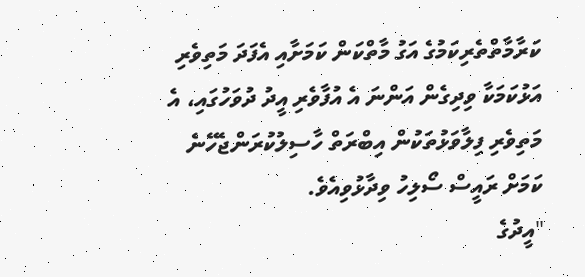ކަރާމާތްތެރިކަމުގެ އަގު މާތްކަން ކަމަށާއި އެފަދަ މަތިވެރި އަޅުކަމަކާ ވިދިގެން އަންނަ އެ އުފާވެރި އީދު ދުވަހުގައި، އެ މަތިވެރި ފިލާވަޅުތަކުން އިބްރަތް ހާސިލުކުރަންޖެހޭނެ ކަމަށް ރައީސް ސޯލިހު ވިދާޅުވިއެވެ.
"އީދުގެ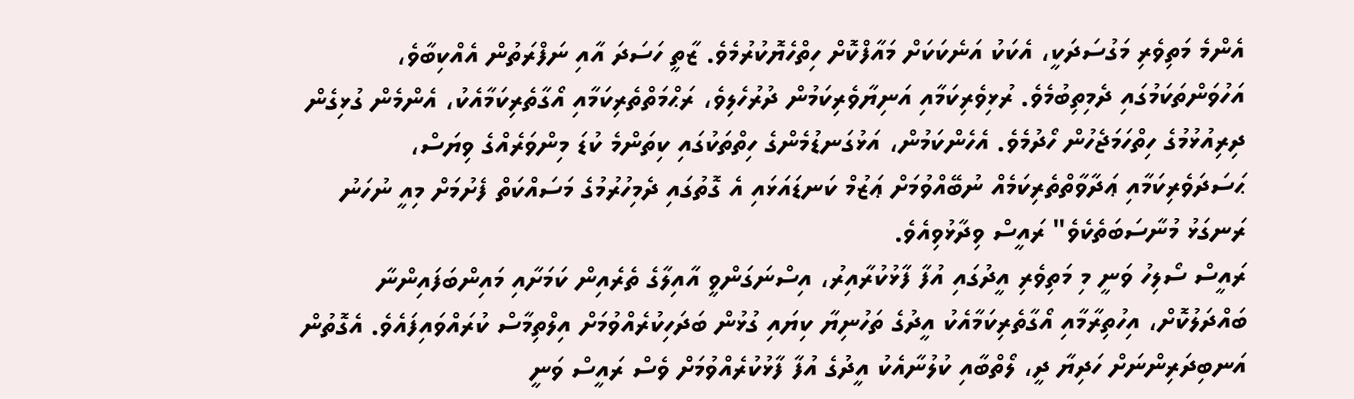އެންމެ މަތިވެރި މަގުސަދަކީ، އެކަކު އަނެކަކަށް މައާފްކޮށް ހިތްހެޔޮކުރުމެވެ. ޒާތީ ހަސަދަ އާއި ނަފްރަތުން އެއްކިބާވެ، އަހުވަންތަކަމުގައި ދެމިތިބުމެވެ. ރުޅިވެރިކަމާއި އަނިޔާވެރިކަމުން ދުރުހެލިވެ، ރަޙްމަތްތެރިކަމާއި އޯގާތެރިކަމާއެކު، އެންމެން ގުޅިގެން ދިރިއުޅުމުގެ ހިތްހަމަޖެހުން ހޯދުމެވެ. އެހެންކަމުން، އަޅުގަނޑުމެންގެ ހިތްތަކުގައި ކިތަންމެ ކުޑަ މިންވަރެއްގެ ވިޔަސް، ޙަސަދަވެރިކަމާއި ޢަދާވާތްތެރިކަމެއް ނުބޭއްވުމަށް ޢަޒުމް ކަނޑައަޅައި އެ ގޮތުގައި ދެމިހުރުމުގެ މަސައްކަތް ފެށުމަށް މިއީ ނުހަނު ރަނގަޅު މުނާސަބަތެކެވެ" ރައީސް ވިދާޅުވިއެވެ.
ރައީސް ސޯލިހު ވަނީ މި މަތިވެރި އީދުގައި އުފާ ފާޅުކުރާއިރު، އިސްނަގަންވީ އާއިލާގެ ތެރެއިން ކަމަށާއި މައިންބަފައިންނާ ބައްދަލުކޮށް، އިހުތިރާމާއި އޯގާތެރިކަމާއެކު އީދުގެ ތަހުނިޔާ ކިޔައި ގުޅުން ބަދަހިކުރެއްވުމަށް އިލްތިމާސް ކުރައްވައިފައެވެ. އެގޮތުން އަނބިދަރިންނަށް ހަދިޔާ ދީ، ލޯތްބާއި ކުލުނާއެކު އީދުގެ އުފާ ފާޅުކުރެއްވުމަށް ވެސް ރައީސް ވަނީ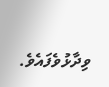ވިދާޅުވެފައެވެ.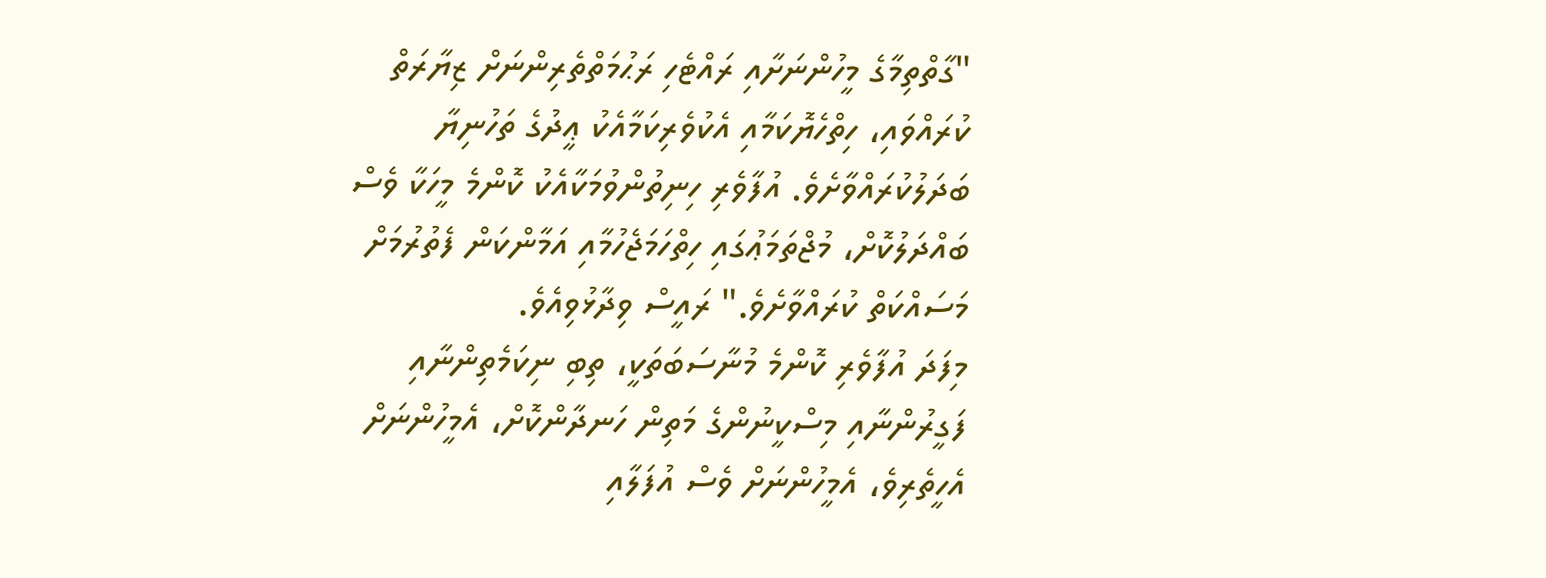"ގާތްތިމާގެ މީހުންނަށާއި ރައްޓެހި ރަޙުމަތްތެރިންނަށް ޒިޔާރަތް ކުރައްވައި، ހިތްހެޔޮކަމާއި އެކުވެރިކަމާއެކު ޢީދުގެ ތަހުނިޔާ ބަދަލުކުރައްވާށެވެ. އުފާވެރި ހިނިތުންވުމަކާއެކު ކޮންމެ މީހަކާ ވެސް ބައްދަލުކޮށް، މުޖްތަމަޢުގައި ހިތްހަމަޖެހުމާއި އަމާންކަން ފެތުރުމަށް މަސައްކަތް ކުރައްވާށެވެ." ރައީސް ވިދާޅުވިއެވެ.
މިފަދަ އުފާވެރި ކޮންމެ މުނާސަބަތަކީ، ތިބި ނިކަމެތިންނާއި ފަގީރުންނާއި މިސްކީނުންގެ މަތިން ހަނދާންކޮށް، އެމީހުންނަށް އެހީތެރިވެ، އެމީހުންނަށް ވެސް އުފަލާއި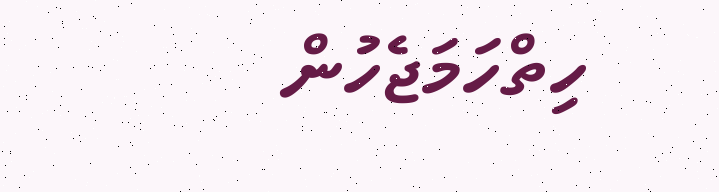ހިތްހަމަޖެހުން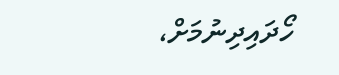ހޯދައިދިނުމަށް،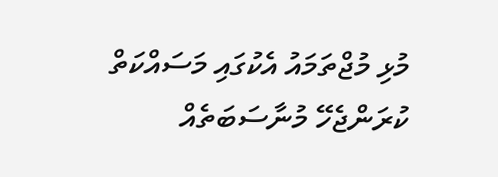މުޅި މުޖްތަމައު އެކުގައި މަސައްކަތް ކުރަންޖެހޭ މުނާސަބަތެއް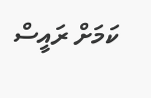ކަމަށް ރައީސް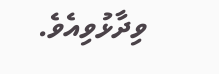ވިދާޅުވިއެވެ.